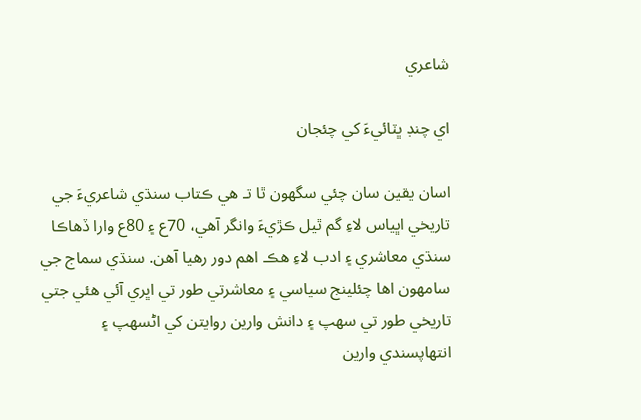شاعري

اي چنڊ ڀٽائيءَ کي چئجان

اسان يقين سان چئي سگھون ٿا تـ هي ڪتاب سنڌي شاعريءَ جي تاريخي اڀياس لاءِ گم ٿيل ڪڙيءَ وانگر آهي، 70ع ۽ 80ع وارا ڏهاڪا سنڌي معاشري ۽ ادب لاءِ هڪ اهم دور رهيا آهن. سنڌي سماج جي سامهون اها چئلينج سياسي ۽ معاشرتي طور تي اڀري آئي هئي جتي تاريخي طور تي سهپ ۽ دانش وارين روايتن کي اڻسهپ ۽ انتهاپسندي وارين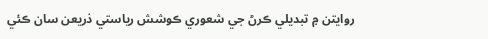روايتن ۾ تبديلي ڪرڻ جي شعوري ڪوشش رياستي ذريعن سان ڪئي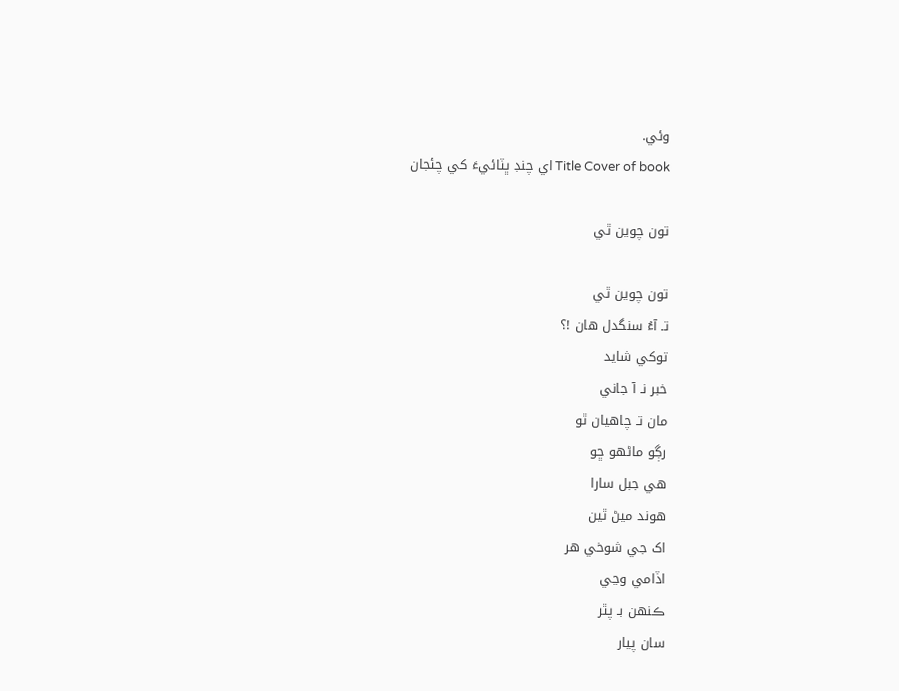وئي.
Title Cover of book اي چنڊ ڀٽائيءَ کي چئجان

تون چوين ٿي

تون چوين ٿي
تـ آءُ سنگدل هان !؟
توکي شايد
خبر نـ آ جاني
مان تـ چاهيان ٿو
رڳو ماڻهو ڇو
هي جبل سارا
هوند ميڻ ٿين
اک جي شوخي هر
اڏامي وڃي
ڪنهن بـ پٿر
سان پيار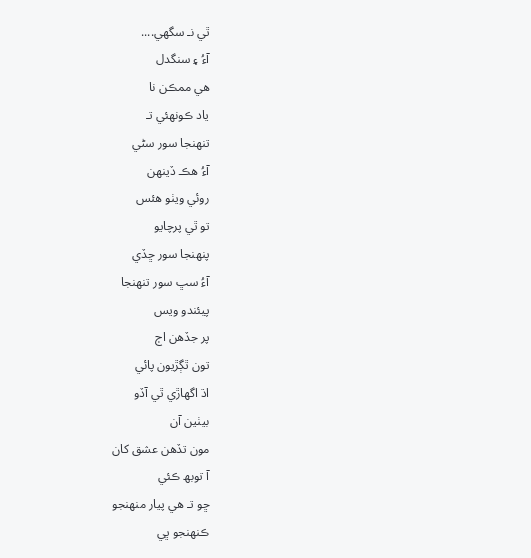ٿي نـ سگھي....
آءُ ۽ سنگدل
هي ممڪن نا
ياد ڪونهئي تـ
تنهنجا سور سڻي
آءُ هڪ ڏينهن
روئي ويٺو هئس
تو ٿي پرچايو
پنهنجا سور ڇڏي
آءُ سڀ سور تنهنجا
پيئندو ويس
پر جڏهن اڄ
تون ٿڳڙيون پائي
اڌ اگھاڙي ٿي آڏو
بيٺين آن
مون تڏهن عشق کان
آ توبھ ڪئي
ڇو تـ هي پيار منهنجو
ڪنهنجو ڀي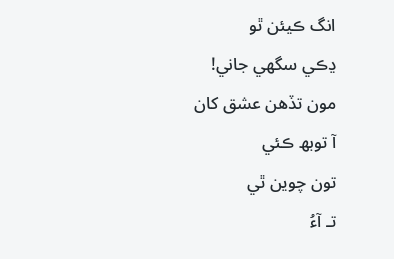انگ ڪيئن ٿو
ڍڪي سگھي جاني!
مون تڏهن عشق کان
آ توبھ ڪئي
تون چوين ٿي
تـ آءُ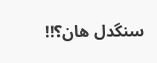سنگدل هان؟!!